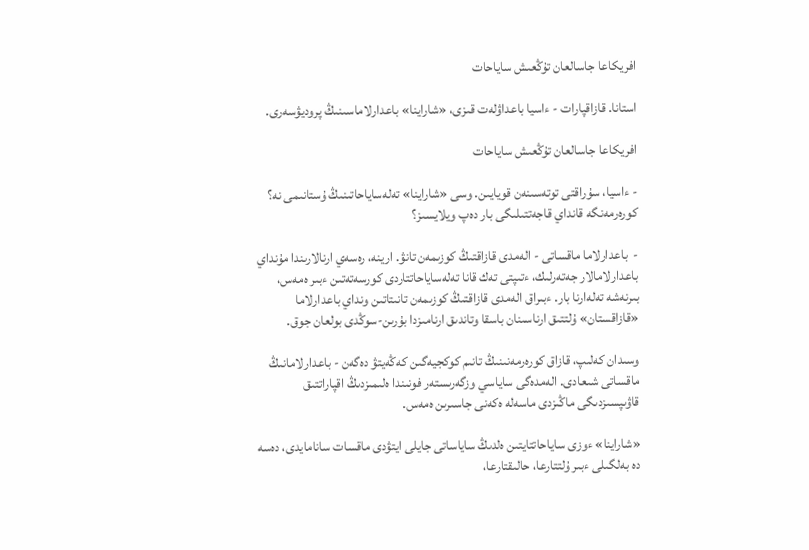افريكاعا جاسالعان تۇڭعىش ساياحات

استانا. قازاقپارات - ءاسيا باعداۋلەت قىزى، «شاراينا» باعدارلاماسىنىڭ پروديۋسەرى.

افريكاعا جاسالعان تۇڭعىش ساياحات

- ءاسيا، سۇراقتى توتەسىنەن قويايىن. وسى «شاراينا» تەلەساياحاتىنىڭ ۇستانىمى نە؟ كورەرمەنگە قانداي قاجەتتىلىگى بار دەپ ويلايسىز؟

-  باعدارلاما ماقساتى - الەمدى قازاقتىڭ كوزىمەن تانۋ. ارينە، رەسەي ارنالارىندا مۇنداي باعدارلامالار جەتەرلىك، ءتىپتى تەك قانا تەلەساياحاتتاردى كورسەتەتىن ءبىر ەمەس، بىرنەشە تەلەارنا بار. ءبىراق الەمدى قازاقتىڭ كوزىمەن تانىتاتىن ونداي باعدارلاما «قازاقستان» ۇلتتىق ارناسىنان باسقا وتاندىق ارنامىزدا بۇرىن-سوڭدى بولعان جوق.

وسىدان كەلىپ، قازاق كورەرمەنىنىڭ تانىم كوكجيەگىن كەڭەيتۋ دەگەن - باعدارلامانىڭ ماقساتى شىعادى. الەمدەگى ساياسي وزگەرىستەر فونىندا ەلىمىزدىڭ اقپاراتتىق قاۋىپسىزدىگى ماڭىزدى ماسەلە ەكەنى جاسىرىن ەمەس.

«شاراينا» ءوزى ساياحاتتايتىن ەلدىڭ ساياساتى جايلى ايتۋدى ماقسات سانامايدى، دەسە دە بەلگىلى ءبىر ۇلتتارعا، حالىقتارعا،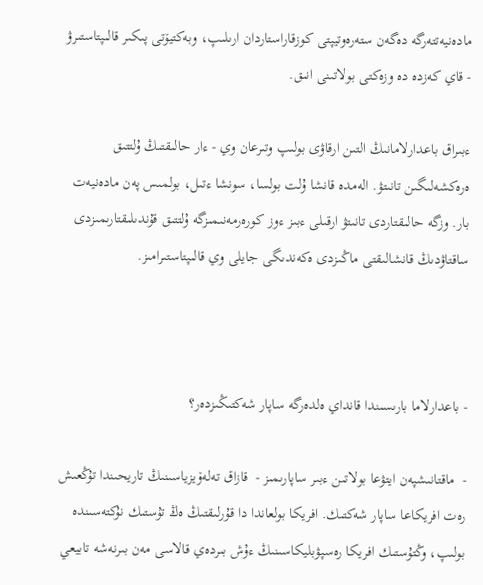مادەنيەتتەرگە دەگەن ستەرەوتيپتى كوزقاراستاردان ارىلىپ، وبەكتيۆتى پىكىر قالىپتاستىرۋ - قاي كەزدە دە وزەكتى بولاتىنى انىق.

ءبىراق باعدارلامانىڭ التىن ارقاۋى بولىپ وتىرعان وي - ءار حالىقتىڭ ۇلتتىق ەرەكشەلىگىن تانىتۋ. الەمدە قانشا ۇلت بولسا، سونشا ءتىل، بولمىس پەن مادەنيەت بار. وزگە حالىقتاردى تانىتۋ ارقىلى ءبىز ءوز كورەرمەنىمىزگە ۇلتتىق قۇندىلىقتارىمىزدى ساقتاۋدىڭ قانشالىقتى ماڭىزدى ەكەندىگى جايلى وي قالىپتاستىرامىز.



- باعدارلاما بارىسىندا قانداي ەلدەرگە ساپار شەكتىڭىزدەر؟

-  ماقتانىشپەن ايتۋعا بولاتىن ءبىر ساپارىمىز -  قازاق تەلەۆيزياسىنىڭ تاريحىندا تۇڭعىش رەت افريكاعا ساپار شەكتىك. افريكا بولعاندا دا قۇرلىقتىڭ ەڭ تۇستىك نۇكتەسىندە بولىپ، وڭتۇستىك افريكا رەسپۋبليكاسىنىڭ ءۇش بىردەي قالاسى مەن بىرنەشە تابيعي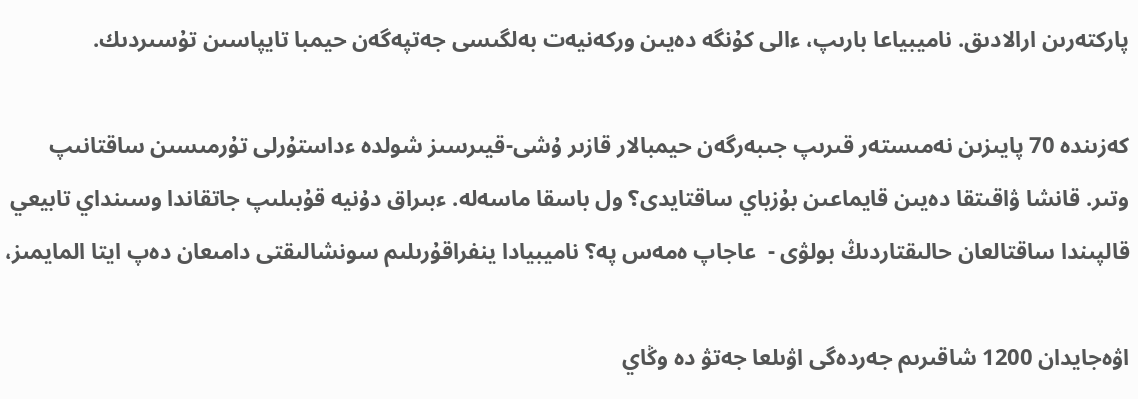پاركتەرىن ارالادىق. ناميبياعا بارىپ، ءالى كۇنگە دەيىن وركەنيەت بەلگىسى جەتپەگەن حيمبا تايپاسىن تۇسىردىك.

كەزىندە 70 پايىزىن نەمىستەر قىرىپ جىبەرگەن حيمبالار قازىر ۇشى-قيىرسىز شولدە ءداستۇرلى تۇرمىسىن ساقتانىپ وتىر. قانشا ۋاقىتقا دەيىن قايماعىن بۇزباي ساقتايدى؟ ول باسقا ماسەلە. ءبىراق دۇنيە قۇبىلىپ جاتقاندا وسىنداي تابيعي قالپىندا ساقتالعان حالىقتاردىڭ بولۋى -  عاجاپ ەمەس پە؟ ناميبيادا ينفراقۇرىلىم سونشالىقتى دامىعان دەپ ايتا المايمىز،

اۋەجايدان 1200 شاقىرىم جەردەگى اۋىلعا جەتۋ دە وڭاي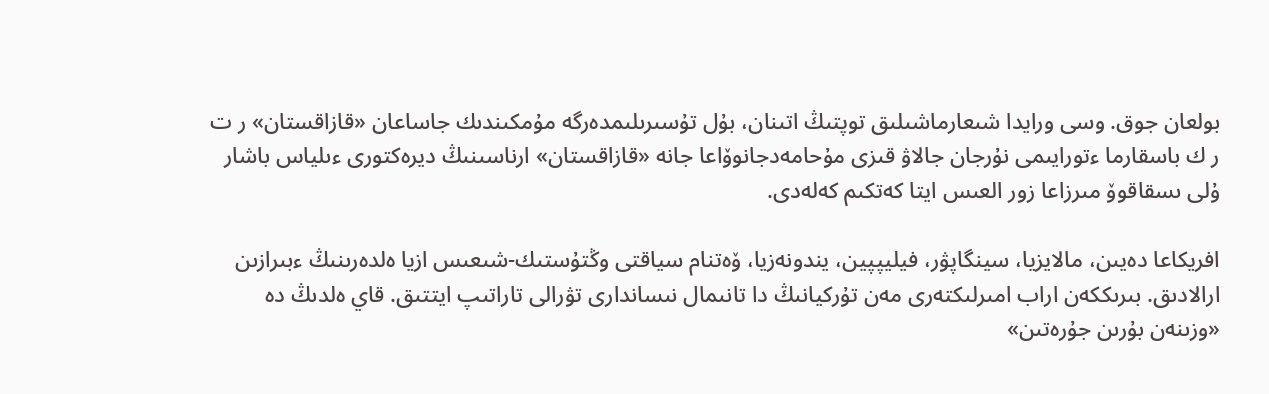بولعان جوق. وسى ورايدا شىعارماشىلىق توپتىڭ اتىنان، بۇل تۇسىرىلىمدەرگە مۇمكىندىك جاساعان «قازاقستان» ر ت ر ك باسقارما ءتورايىمى نۇرجان جالاۋ قىزى مۇحامەدجانوۆاعا جانە «قازاقستان» ارناسىنىڭ ديرەكتورى ءىلياس باشار ۇلى ىسقاقوۆ مىرزاعا زور العىس ايتا كەتكىم كەلەدى.

افريكاعا دەيىن، مالايزيا، سينگاپۋر، فيليپپين، يندونەزيا، ۆەتنام سياقتى وڭتۇستىك-شىعىس ازيا ەلدەرىنىڭ ءبىرازىن ارالادىق. بىرىككەن اراب امىرلىكتەرى مەن تۇركيانىڭ دا تانىمال نىساندارى تۋرالى تاراتىپ ايتتىق. قاي ەلدىڭ دە «وزىنەن بۇرىن جۇرەتىن»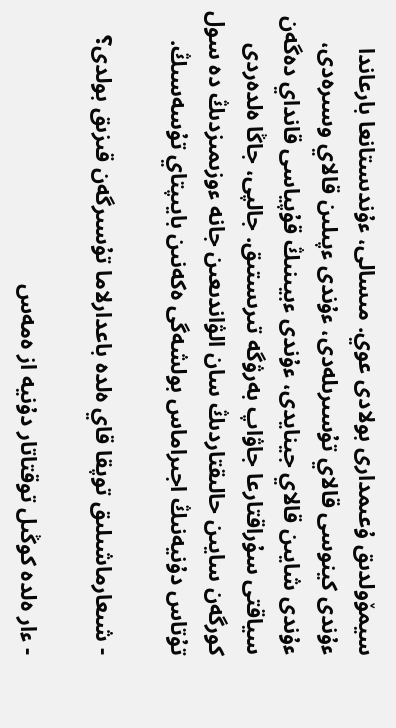سيمۆولدىق ۇعىمدارى بولادى عوي. مىسالى، ءۇندىستانعا بارعاندا ءۇندى كينوسى قالاي تۇسىرىلەدى، ءۇندى ءپىلىن قالاي وسىرەدى، ءۇندى شايىن قالاي جينايدى، ءۇندى ءبيىنىڭ قۇپياسى قانداي دەگەن سياقتى سۇراقتارعا جاۋاپ بەرۋگە تىرىستىق. جالپى، جاڭا ەلدەردى كورگەن سايىن حالىقتاردىڭ سان الۋاندىعىن جانە ءوزىمىزدىڭ دە سول تۇتاس دۇنيەنىڭ اجىراماس بولشەگى ەكەنىن بايىپتاي تۇسەسىڭ.

- شىعارماشىلىق توپقا قاي ەلدە باعدارلاما تۇسىرگەن قىزىق بولدى؟

- ءار ەلدە كوڭىل توقتاتار دۇنيە از ەمەس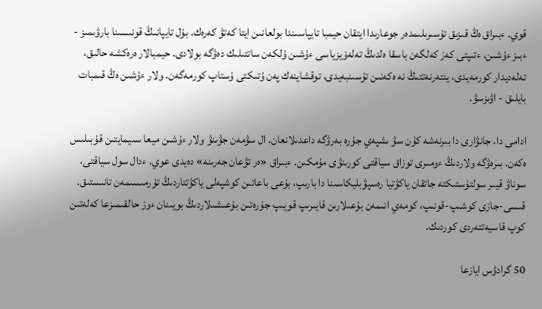قوي. ءبىراق ەڭ قىزىق تۇسىرىلىمدەر جوعارىدا ايتقان حيمبا تايپاسىندا بولعانىن ايتا كەتۋ كەرەك. بۇل تايپانىڭ قونىسىنا بارۋىمىز - ءبىز ءۇشىن، ءتىپتى كەز كەلگەن باسقا ەلدىڭ تەلەۆيزياسى ءۇشىن ۇلكەن ساتتىلىك دەۋگە بولادى. حيمبالار ەرەكشە حالىق، تەلەديدار كورمەيدى، ينتەرنەتتىڭ نە ەكەنىن تۇسىنبەيدى، توقشاينەك پەن ۇتىكتى ۇستاپ كورمەگەن. ولار ءۇشىن ەڭ قىمبات بايلىق - اۋىزسۋ.

ادامى دا، جانۋارى دا بىرنەشە كۇن سۋ ىشپەي جۇرە بەرۋگە داعدىلانعان. ال سۋمەن جۋىنۋ ولار ءۇشىن ميعا سىيمايتىن قۇبىلىس ەكەن. بىرەۋگە ولاردىڭ ءومىرى توزاق سياقتى كورىنۋى مۇمكىن. ءبىراق «ەر تۋعان جەرىنە» دەيدى عوي. ءدال سول سياقتى، سوناۋ قيىر سولتۇستىكتە جاتقان ياكۋتيا رەسپۋبليكاسىنا دا بارىپ، بۇعى باعاتىن كوشپەلى ياكۋتتاردىڭ تۇرمىسىمەن تانىستىق. قىسى-جازى كوشىپ-قونىپ، كومەي انىمەن بۇعىلارىن قايىرىپ قويىپ جۇرەتىن بۇعىشىلاردىڭ بويىنان ءوز حالقىمىزعا كەلەتىن كوپ قاسيەتتەردى كوردىك.

50 گرادۋس ايازعا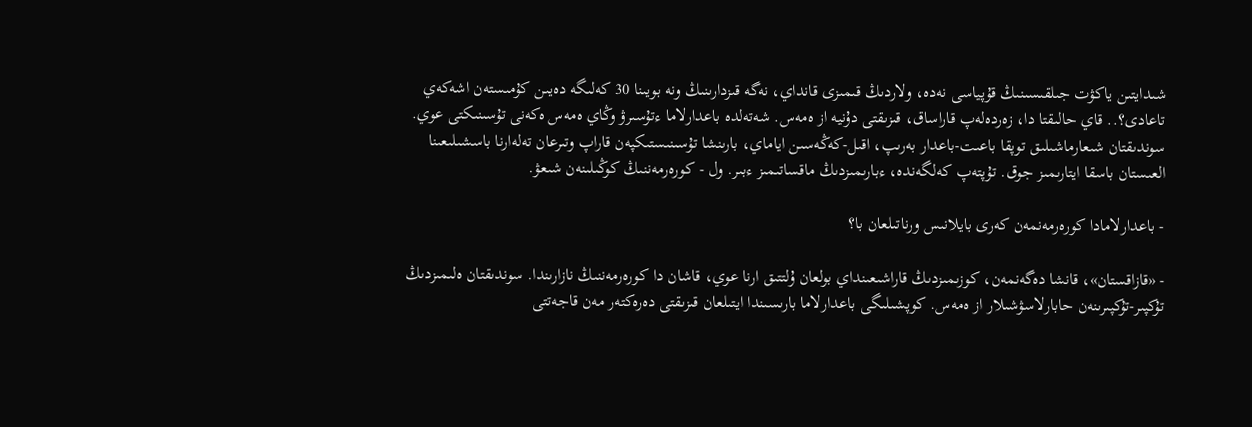شىدايتىن ياكۋت جىلقىسىنىڭ قۇپياسى نەدە، ولاردىڭ قىمىزى قانداي، نەگە قىزدارىنىڭ ونە بويىنا 30 كەلىگە دەيىن كۇمىستەن اشەكەي تاعادى؟.. قاي حالىقتا دا، زەردەلەپ قاراساق، قىزىقتى دۇنيە از ەمەس. شەتەلدە باعدارلاما ءتۇسىرۋ وڭاي ەمەس ەكەنى تۇسىنىكتى عوي. سوندىقتان شىعارماشىلىق توپقا باعىت-باعدار بەرىپ، اقىل-كەڭەسىن اياماي، بارىنشا تۇسىنىستىكپەن قاراپ وتىرعان تەلەارنا باسشىلىعىنا العىستان باسقا ايتارىمىز جوق. تۇپتەپ كەلگەندە، ءبارىمىزدىڭ ماقساتىمىز ءبىر. ول - كورەرمەننىڭ كوڭىلىنەن شىعۋ.

- باعدارلامادا كورەرمەنمەن كەرى بايلانىس ورناتىلعان با؟

- «قازاقستان»، قانشا دەگەنمەن، كوزىمىزدىڭ قاراشىعىنداي بولعان ۇلتتىق ارنا عوي، قاشان دا كورەرمەننىڭ نازارىندا. سوندىقتان ەلىمىزدىڭ تۇكپىر-تۇكپىرىنەن حابارلاسۋشىلار از ەمەس. كوپشىلىگى باعدارلاما بارىسىندا ايتىلعان قىزىقتى دەرەكتەر مەن قاجەتتى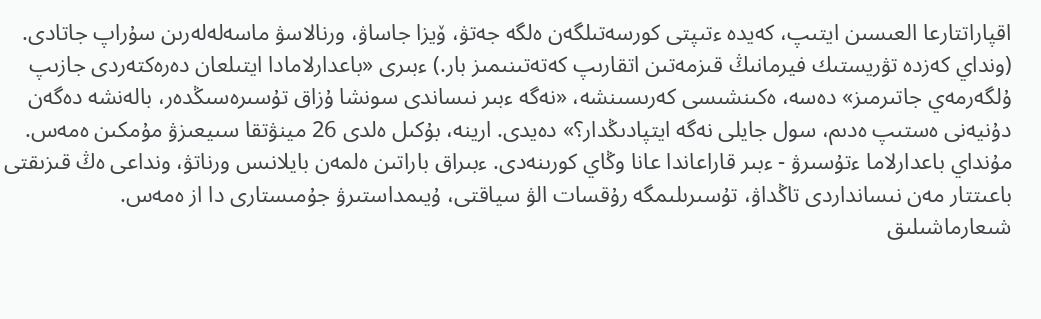اقپاراتتارعا العىسىن ايتىپ، كەيدە ءتىپتى كورسەتىلگەن ەلگە جەتۋ، ۆيزا جاساۋ، ورنالاسۋ ماسەلەلەرىن سۇراپ جاتادى. (ونداي كەزدە تۋريستىك فيرمانىڭ قىزمەتىن اتقارىپ كەتەتىنىمىز بار.) ءبىرى «باعدارلامادا ايتىلعان دەرەكتەردى جازىپ ۇلگەرمەي جاتىرمىز» دەسە، ەكىنشىسى كەرىسىنشە، «نەگە ءبىر نىساندى سونشا ۇزاق تۇسىرەسىڭدەر، بالەنشە دەگەن دۇنيەنى ەستىپ ەدىم، سول جايلى نەگە ايتپادىڭدار؟» دەيدى. ارينە، بۇكىل ەلدى 26 مينۋتقا سىيعىزۋ مۇمكىن ەمەس. مۇنداي باعدارلاما ءتۇسىرۋ - ءبىر قاراعاندا عانا وڭاي كورىنەدى. ءبىراق باراتىن ەلمەن بايلانىس ورناتۋ، ونداعى ەڭ قىزىقتى باعىتتار مەن نىسانداردى تاڭداۋ، تۇسىرىلىمگە رۇقسات الۋ سياقتى، ۇيىمداستىرۋ جۇمىستارى دا از ەمەس. شىعارماشىلىق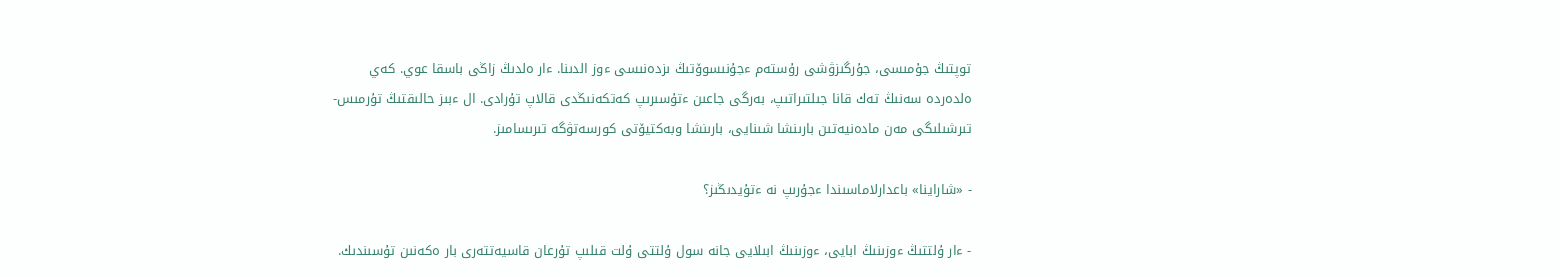توپتىڭ جۇمىسى، جۇرگىزۋشى رۇستەم ءجۇنىسوۆتىڭ ىزدەنىسى ءوز الدىنا. ءار ەلدىڭ زاڭى باسقا عوي. كەي ەلدەردە سەنىڭ تەك قانا جىلتىراتىپ، بەرگى جاعىن ءتۇسىرىپ كەتكەنىڭدى قالاپ تۇرادى. ال ءبىز حالىقتىڭ تۇرمىس-تىرشىلىگى مەن مادەنيەتىن بارىنشا شىنايى، بارىنشا وبەكتيۆتى كورسەتۋگە تىرىسامىز.

- «شاراينا» باعدارلاماسىندا ءجۇرىپ نە ءتۇيدىڭىز؟

- ءار ۇلتتىڭ ءوزىنىڭ ابايى، ءوزىنىڭ ابىلايى جانە سول ۇلتتى ۇلت قىلىپ تۇرعان قاسيەتتەرى بار ەكەنىن تۇسىندىك.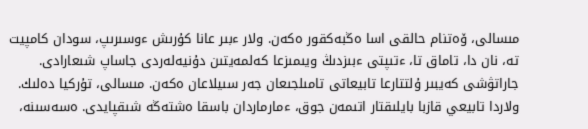مىسالى، ۆەتنام حالقى اسا ەڭبەكقور ەكەن. ولار ءبىر عانا كۇرىش ءوسىرىپ، سودان كامپيت تە، نان دا، تاماق تا، ءتىپتى ءبىزدىڭ ويىمىزعا كەلمەيتىن دۇنيەلەردى جاساپ شىعارادى. جاراتۋشى كەيبىر ۇلتتارعا تابيعاتى تامىلجىعان جەر سىيلاعان ەكەن. مىسالى، تۇركيا دەلىك. ولاردا تابيعي قازبا بايلىقتار اتىمەن جوق، ءمارماردان باسقا ەشتەڭە شىقپايدى. ەسەسىنە،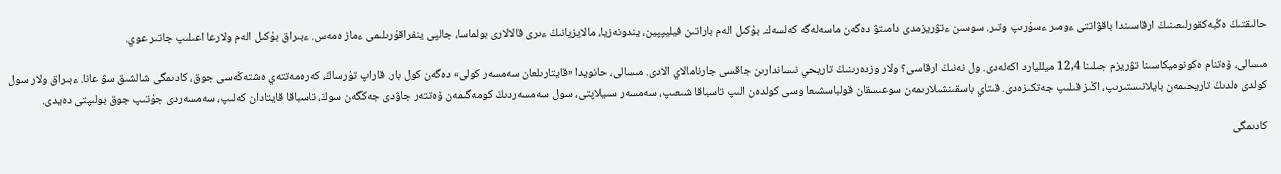حالىقتىڭ ەڭبەكقورلىعىنىڭ ارقاسىندا باقۋاتتى ءومىر ءسۇرىپ وتىر. سوسىن ءتۋريزمدى دامىتۋ دەگەن ماسەلەگە كەلسەك. بۇكىل الەم باراتىن فيليپپين، يندونەزيا، مالايزيانىڭ ءىرى قالالارى بولماسا، جالپى ينفراقۇرىلىمى ءماز ەمەس. ءبىراق بۇكىل الەم ولارعا اعىلىپ جاتىر عوي.

مىسالى، ۆەتنام ەكونوميكاسىنا تۋريزم جىلىنا 12,4 ميلليارد اكەلەدى. ول نەنىڭ ارقاسى؟ ولار وزدەرىنىڭ تاريحي نىساندارىن جاقسى جارنامالاي الادى. مىسالى، حانويدا «قايتارىلعان سەمسەر كولى» دەگەن كول بار. قاراپ تۇرساڭ، كەرەمەتتەي ەشتەڭەسى جوق، كادىمگى شالشىق سۋ عانا. ءبىراق ولار سول كولدى ەلدىڭ تاريحىمەن بايلانىستىرىپ، اڭىز قىلىپ جەتكىزەدى. قىتاي باسقىنشىلارىمەن سوعىسقان قولباسشىعا وسى كولدەن الىپ تاسباقا شىعىپ، سەمسەر سىيلاپتى، سول سەمسەردىڭ كومەگىمەن ۆەتتەر جاۋدى جەڭگەن سوڭ، تاسباقا قايتادان كەلىپ، سەمسەردى جۇتىپ جوق بولىپتى دەيدى.

كادىمگى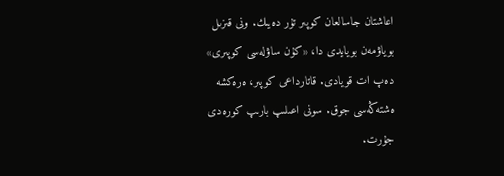اعاشتان جاسالعان كوپىر تۇر دەيىك. ونى قىزىل بوياۋمەن بويايدى دا، «كۇن ساۋلەسى كوپىرى» دەپ ات قويادى. قاتارداعى كوپىر، ەرەكشە ەشتەڭەسى جوق. سونى اعىلىپ بارىپ كورەدى جۇرت.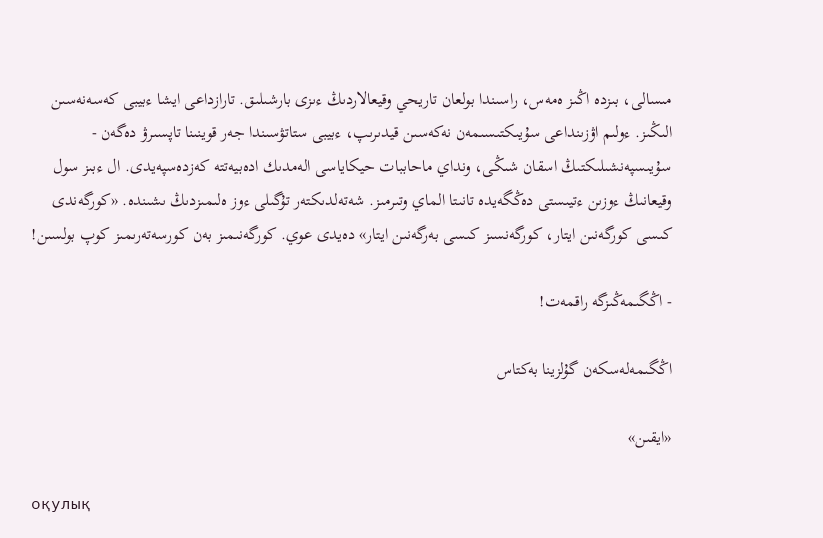مىسالى، بىزدە اڭىز ەمەس، راسىندا بولعان تاريحي وقيعالاردىڭ ءىزى بارشىلىق. تارازداعى ايشا ءبيبى كەسەنەسىن الىڭىز. ءولىم اۋزىنداعى سۇيىكتىسىمەن نەكەسىن قيدىرىپ، ءبيبى ستاتۋسىندا جەر قوينىنا تاپسىرۋ دەگەن - سۇيىسپەنشىلىكتىڭ اسقان شىڭى، ونداي ماحاببات حيكاياسى الەمدىك ادەبيەتتە كەزدەسپەيدى. ال ءبىز سول وقيعانىڭ ءوزىن ءتيىستى دەڭگەيدە تانىتا الماي وتىرمىز. شەتەلدىكتەر تۇگىلى ءوز ەلىمىزدىڭ ىشىندە. «كورگەندى كىسى كورگەنىن ايتار، كورگەنسىز كىسى بەرگەنىن ايتار» دەيدى عوي. كورگەنىمىز بەن كورسەتەرىمىز كوپ بولسىن!

- اڭگىمەڭىزگە راقمەت!

اڭگىمەلەسكەن گۇلزينا بەكتاس

«ايقىن»

оқулық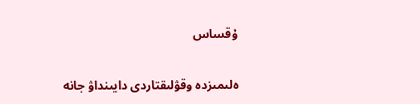ۇقساس

ەلىمىزدە وقۋلىقتاردى دايىنداۋ جانە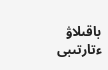باقىلاۋ ءتارتىبى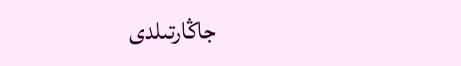جاڭارتىلدى